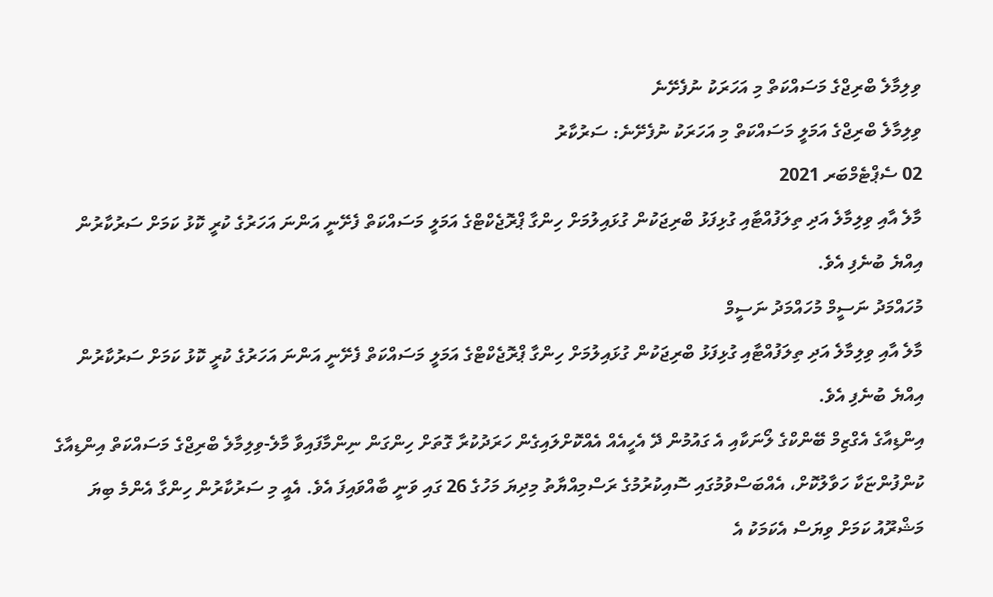ވިލިމާލެ ބްރިޖްގެ މަސައްކަތް މި އަހަރަކު ނުފެށޭނެ
ވިލިމާލެ ބްރިޖްގެ އަމަލީ މަސައްކަތް މި އަހަރަކު ނުފެށޭނެ: ސަރުކާރު
02 ސެޕްޓެމްބަރ 2021
މާލެ އާއި ވިލިމާލެ އަދި ތިލަފުއްޓާއި ގުޅިފަޅު ބްރިޖަކުން ގުޅައިލުމަށް ހިންގާ ޕްރޮޖެކްޓްގެ އަމަލީ މަސައްކަތް ފެށޭނީ އަންނަ އަހަރުގެ ކުރީ ކޮޅު ކަމަށް ސަރުކާރުން އިއްޔެ ބުނެފި އެވެ.
މުހައްމަދު ނަސީމް މުހައްމަދު ނަސީމް
މާލެ އާއި ވިލިމާލެ އަދި ތިލަފުއްޓާއި ގުޅިފަޅު ބްރިޖަކުން ގުޅައިލުމަށް ހިންގާ ޕްރޮޖެކްޓްގެ އަމަލީ މަސައްކަތް ފެށޭނީ އަންނަ އަހަރުގެ ކުރީ ކޮޅު ކަމަށް ސަރުކާރުން އިއްޔެ ބުނެފި އެވެ.
އިންޑިއާގެ އެގްޒިމް ބޭންކްގެ ލޯނަކާއި އެ ގައުމުން ދޭ އެހީއެއް އެއްކޮށްލައިގެން ހަރަދުކުރާ ގޮތަށް ހިންގަން ނިންމާފައިވާ މާލެ-ވިލިމާލެ ބްރިޖްގެ މަސައްކަތް އިންޑިއާގެ ކުންފުންޏަކާ ހަވާލުކޮށް، އެއްބަސްވުމުގައި ސޮއިކުރުމުގެ ރަސްމިއްޔާތު މިދިޔަ މަހުގެ 26 ގައި ވަނީ ބާއްވައިފަ އެވެ. އެއީ މި ސަރުކާރުން ހިންގާ އެންމެ ބިޔަ މަޝްރޫއު ކަމަށް ވިޔަސް އެކަމަކު އެ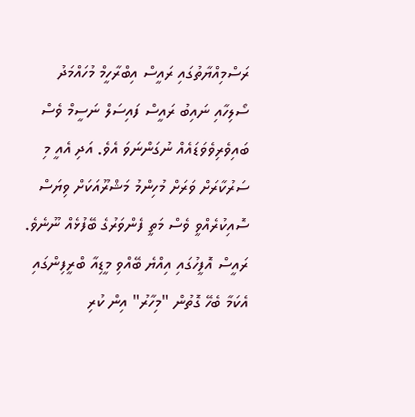ރަސްމިއްޔާތުގައި ރައީސް އިބްރާހީމް މުހައްމަދު ސޯލިހާއި ނައިބު ރައީސް ފައިސަލް ނަސީމް ވެސް ބައިވެރިވެވަޑައެއް ނުގަންނަވަ އެވެ. އަދި އެއީ މި ސަރުކާރަށް ވަރަށް މުހިންމު މަޝްރޫއަކަށް ވިޔަސް ސޮއިކުރެއްވީ ވެސް މަތީ ފެންވަރުގެ ބޭފުޅެއް ނޫނެވެ.
ރައީސް އޮފީހުގައި އިއްޔެ ބޭއްވި މީޑިއާ ބްރީފިންގައި އެކަމާ ބެހޭ ގޮތުން "މިހާރު" އިން ކުރި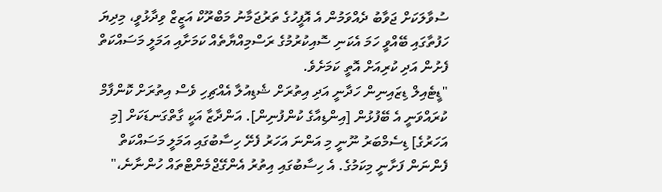ސުވާލަކަށް ޖަވާބު ދެއްވަމުން އެ އޮފީހުގެ ތަރުޖަމާނު މަބްރޫކް އަޒީޒް ވިދާޅުވީ، މިދިޔަ ހަފުތާގައި ބޭއްވީ ހަމަ އެކަނި ސޮއިކުރުމުގެ ރަސްމިއްޔާތެއް ކަމަށާއި އަމަލީ މަސައްކަތް ފެށުން އަދި ކުރިއަށް އޮތީ ކަމަށެވެ.
"ޑީޓެއިލް ޑިޒައިނިން ހަދާނީ އަދި އިތުރަށް ޝެޑިއުލާ އެއްޗިހި ވެސް އިތުރަށް ކޮންފާމް ކުރައްވަނީ އެ ބޭފުޅުން [އިންޑިއާގެ ކުންފުނިން]. އަންދާޒާ އަކީ ގާތްގަނޑަކަށް [މި އަހަރުގެ] ޑިސެމްބަރު ނޫނީ މި އަންނަ އަހަރު ފެށޭ ހިސާބުގައި އަމަލީ މަސައްކަތް ފެންނަން ފަށާނީ މިކަމުގެ. އެ ހިސާބުގައި އިތުރު އެންގޭޖްމެންޓްތައް ހުންނާނެ،"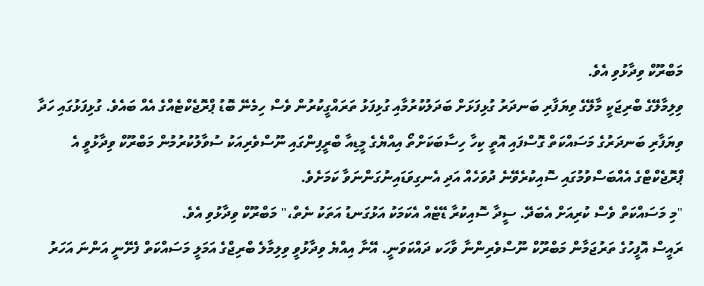މަބްރޫކް ވިދާޅުވި އެވެ.
ވިލިމާލޭގެ ބްރިޖަކީ މާލޭގެ ވިޔަފާރި ބަނދަރު ގުޅިފަޅަށް ބަދަލުކުރުމާއި ގުޅިފަޅު ތަރައްގީކުރުން ވެސް ހިމެނޭ ބޮޑު ޕްރޮޖެކްޓެއްގެ އެއް ބައެވެ. ގުޅިފަޅުގައި ހަދާ ވިޔަފާރި ބަނދަރުގެ މަސައްކަތް ގޮސްފައި އޮތީ ކިހާ ހިސާބަކަށްތޯ އިއްޔެގެ މީޑިއާ ބްރީފިންގައި ނޫސްވެރިއަކު ސުވާލުކުރުމުން މަބްރޫކް ވިދާޅުވީ އެ ޕްރޮޖެކްޓްގެ އެއްބަސްވުމުގައި ސޮއިކުރެވޭނެ ދުވަހެއް އަދި އެނގިވަޑައިނުގަންނަވާ ކަމަށެވެ.
"މި މަސައްކަތް ވެސް ކުރިއަށް އެބަދޭ. ސީދާ ސޮއިކުރާ ޑޭޓެއް އެކަމަކު އަޅުގަނޑު އަތަކު ނެތް،" މަބްރޫކް ވިދާޅުވި އެވެ.
ރައީސް އޮފީހުގެ ތަރުޖަމާން މަބްރޫކް ނޫސްވެރިންނާ ވާހަކ ދައްކަވަނީ. އޭނާ އިއްޔެ ވިދާޅުވީ ވިލިމާލެ ބްރިޖްގެ އަމަލީ މަސައްކަތް ފެށޭނީ އަންނަ އަހަރު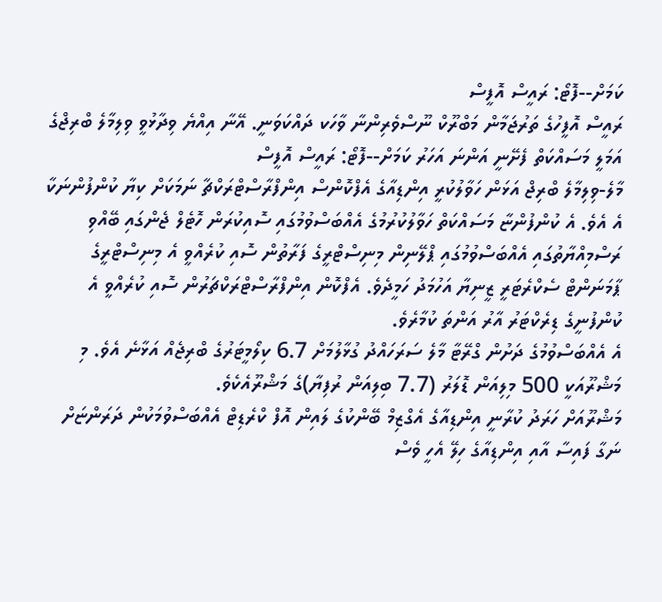ކަމަށް--ފޮޓޯ: ރައީސް އޮފީސް
ރައީސް އޮފީހުގެ ތަރުޖަމާން މަބްރޫކް ނޫސްވެރިންނާ ވާހަކ ދައްކަވަނީ. އޭނާ އިއްޔެ ވިދާޅުވީ ވިލިމާލެ ބްރިޖްގެ އަމަލީ މަސައްކަތް ފެށޭނީ އަންނަ އަހަރު ކަމަށް--ފޮޓޯ: ރައީސް އޮފީސް
މާލެ-ވިލިމާލެ ބްރިޖް އަޅަން ހަވާލުކުރީ އިންޑިއާގެ އެފްކޮންސް އިންފްރާސްޓްރަކްޗާ ނަމަކަށް ކިޔާ ކުންފުންނަކާ އެ އެވެ. އެ ކުންފުންޏާ މަސައްކަތް ހަވާލުކުރުމުގެ އެއްބަސްވުމުގައި ސޮއިކުރަން ހޮޓެލް ޖެންގައި ބޭއްވި ރަސްމިއްޔާތުގައި އެއްބަސްވުމުގައި ޕްލޭނިން މިނިސްޓްރީގެ ފަރާތުން ސޮއި ކުރެއްވީ އެ މިނިސްޓްރީގެ ޕާމަނަންޓް ސެކްރެޓަރީ ޒީނިޔާ އަހުމަދު ހަމީދެވެ. އެފްކޮން އިންފްރާސްޓްރަކްޗަރުން ސޮއި ކުރެއްވީ އެ ކުންފުނީގެ ޑިރެކްޓަރު އާރު އަންތަ ކުމާރެވެ.
އެ އެއްބަސްވުމުގެ ދަށުން ގްރޭޓާ މާލެ ސަރަހައްދު ގުޅާލުމަށް 6.7 ކިލޯމީޓަރުގެ ބްރިޖެއް އަޅާނެ އެވެ. މި މަޝްރޫއަކީ 500 މިލިއަން ޑޮލަރު (7.7 ބިލިއަން ރުފިޔާ)ގެ މަޝްރޫއެކެވެ.
މަޝްރޫއަށް ހަރަދު ކުރާނީ އިންޑިއާގެ އެގްޒިމް ބޭންކުގެ ލައިން އޮފް ކްރެޑިޓް އެއްބަސްވުމަކުން ދަރަންޏަށް ނަގާ ފައިސާ އާއި އިންޑިއާގެ ހިލޭ އެހީ ވެސް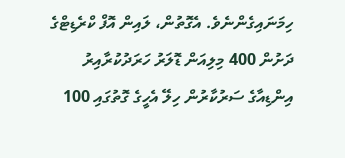ހިމަނައިގެންނެވެ. އެގޮތުން، ލައިން އޮފް ކްރެޑިޓްގެ ދަށުން 400 މިލިއަން ޑޮލަރު ހަރަދުކުރާއިރު އިންޑިއާގެ ސަރުކާރުން ހިލޭ އެހީގެ ގޮތުގައި 100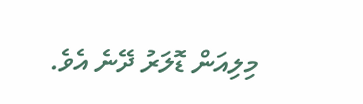މިލިއަން ޑޮލަރު ދޭނެ އެވެ.